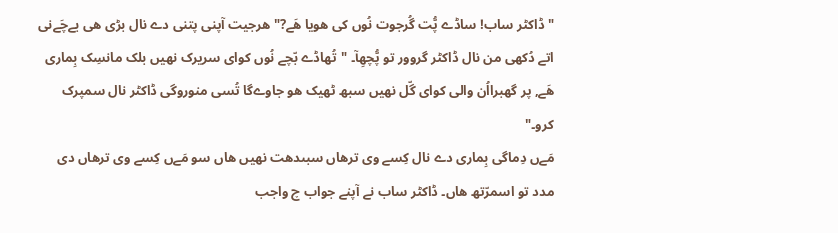"ڈاکٹر ساب! ساڈے پُّت گُرجوت نُوں کی هويا هَے?" هرجیت آپنی پتنی دے نال بڑی هی بےچَےنی اتے دُکھی من نال ڈاکٹر گروور تو پُّچھِآ۔ "تُهاڈے بّچے نُوں کوای سریرک نهیں بلک مانسِک بِماری هَے, پر گھبرااُن والی کوای گّل نهیں سبھ ٹھیک هو جاوےگا تُسی منوروگی ڈاکٹر نال سمپرک کرو۔"
مَےں دِماگی بِماری دے نال کِسے وی ترھاں سبںدھت نهیں هاں سو مَےں کِسے وی ترھاں دی مدد تو اسمرّتھ هاں۔ ڈاکٹر ساب نے آپنے جواب چ واجب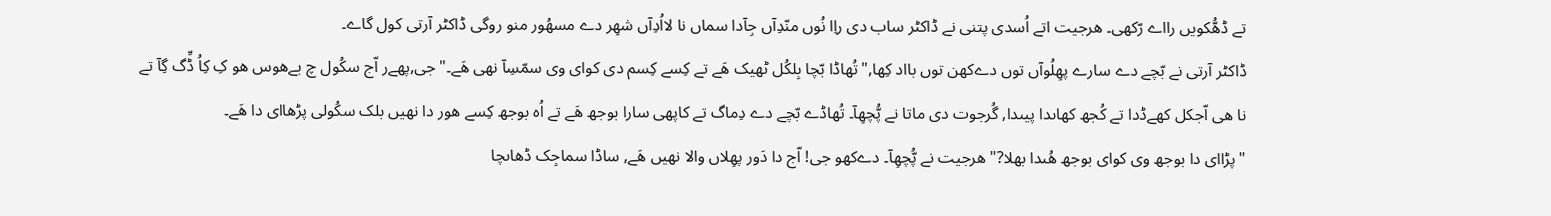تے ڈھُّکویں رااے رّکھی۔ هرجیت اتے اُسدی پتنی نے ڈاکٹر ساب دی راِا نُوں منّدِآں جِآدا سماں نا لااُدِآں شهِر دے مسهُور منو روگی ڈاکٹر آرتی کول گاے۔
ڈاکٹر آرتی نے بّچے دے سارے پهِلُوآں توں دےکھن توں بااد کِها,"تُهاڈا بّچا بِلکُل ٹھیک هَے تے کِسے کِسم دی کوای وی سمّسِآ نهی هَے۔" جی,پھےر اّج سکُول چ بےهوس هو کِ کِاُ ڈِّگ گِآ تے نا هی اّجکل کھےڈدا تے کُجھ کھاںدا پیںدا, گُرجوت دی ماتا نے پُّچھِآ۔ تُهاڈے بّچے دے دِماگ تے کاپھی سارا بوجھ هَے تے اُه بوجھ کِسے هور دا نهیں بلک سکُولی پڑھاای دا هَے۔
"پڑاای دا بوجھ وی کوای بوجھ هُںدا بھلا?" هرجیت نے پُّچھِآ۔ دےکھو جی! اّج دا دَور پهِلاں والا نهیں هَے, ساڈا سماجِک ڈھاںچا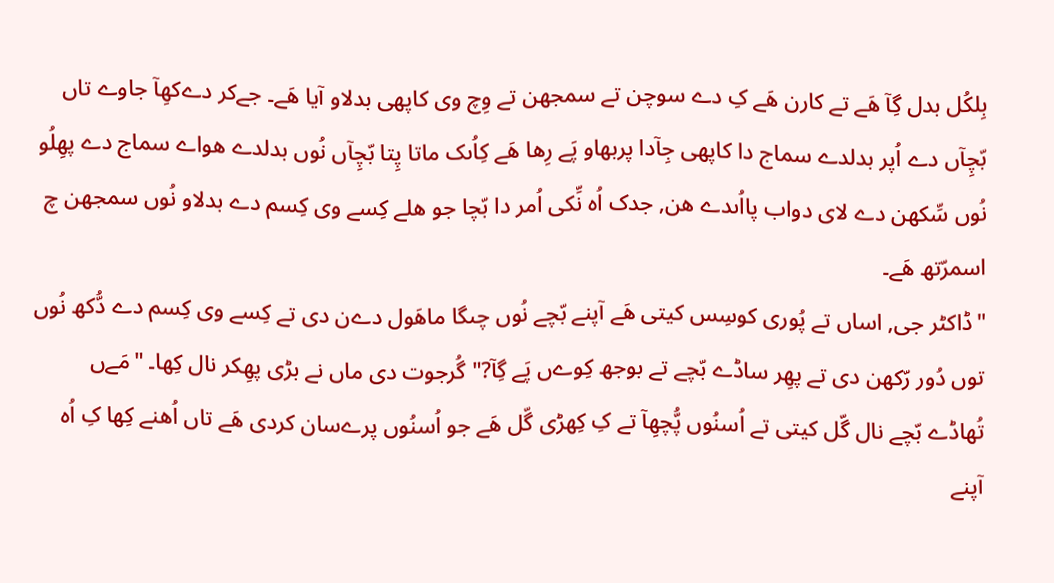بِلکُل بدل گِآ هَے تے کارن هَے کِ دے سوچن تے سمجھن تے وِچ وی کاپھی بدلاو آيا هَے۔ جےکر دےکھِآ جاوے تاں بّچِآں دے اُپر بدلدے سماج دا کاپھی جِآدا پربھاو پَے رِها هَے کِاُںک ماتا پِتا بّچِآں نُوں بدلدے هواے سماج دے پهِلُو نُوں سِّکھن دے لای دواب پااُںدے هن, جدک اُه نِّکی اُمر دا بّچا جو هلے کِسے وی کِسم دے بدلاو نُوں سمجھن چ اسمرّتھ هَے۔
"ڈاکٹر جی, اساں تے پُوری کوسِس کیتی هَے آپنے بّچے نُوں چںگا ماهَول دےن دی تے کِسے وی کِسم دے دُّکھ نُوں توں دُور رّکھن دی تے پھِر ساڈے بّچے تے بوجھ کِوےں پَے گِآ?" گُرجوت دی ماں نے بڑی پھِکر نال کِها۔ "مَےں تُهاڈے بّچے نال گّل کیتی تے اُسنُوں پُّچھِآ تے کِ کِهڑی گّل هَے جو اُسنُوں پرےسان کردی هَے تاں اُهنے کِها کِ اُه آپنے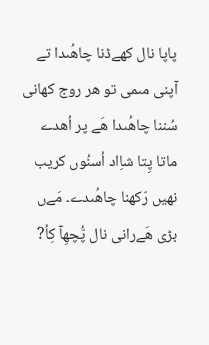پاپا نال کھےڈنا چاهُںدا تے آپنی مںمی تو هر روج کهانی سُننا چاهُںدا هَے پر اُهدے ماتا پِتا شاِاد اُسنُوں کریب نهیں رّکھنا چاهُںدے۔ مَےں بڑی هَےرانی نال پُّچھِآ کِاُ?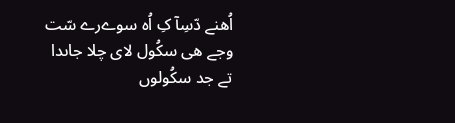اُهنے دّسِآ کِ اُه سوےرے سّت وجے هی سکُول لای چلا جاںدا تے جد سکُولوں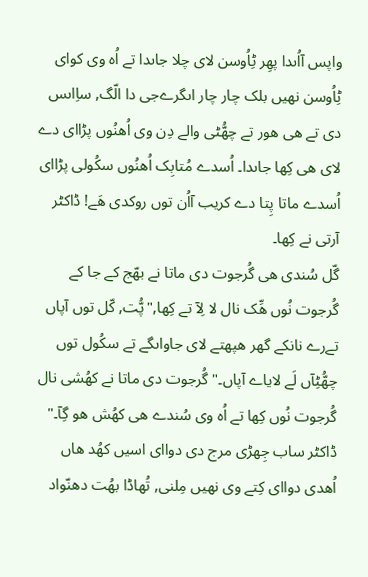واپس آاُںدا پھِر ٹِاُوسن لای چلا جاںدا تے اُه وی کوای ٹِاُوسن نهیں بلک چار چار اںگرےجی دا الّگ, ساِاںس دی تے هی هور تے چھُّٹی والے دِن وی اُهنُوں پڑاای دے لای هی کِها جاںدا۔ اُسدے مُتابِک اُهنُوں سکُولی پڑاای اُسدے ماتا پِتا دے کریب آاُن توں روکدی هَے! ڈاکٹر آرتی نے کِها۔
گّل سُندی هی گُرجوت دی ماتا نے بھّج کے جا کے گُرجوت نُوں هِّک نال لا لِآ تے کِها,"پُّت, کّل توں آپاں تےرے نانکے گھر هپھتے لای جاواںگے تے سکُول توں چھُّٹِآں لَے لایاے آپاں۔" گُرجوت دی ماتا نے کھُشی نال گُرجوت نُوں کِها تے اُه وی سُندے هی کھُش هو گِآ۔" ڈاکٹر ساب جِهڑی مرج دی دواای اسیں کھُد هاں اُهدی دواای کِتے وی نهیں مِلنی, تُهاڈا بهُت دھنّواد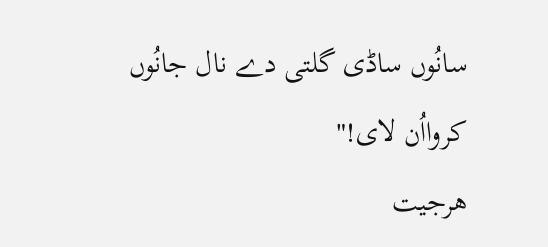سانُوں ساڈی گلتی دے نال جانُوں کروااُن لای!"
هرجیت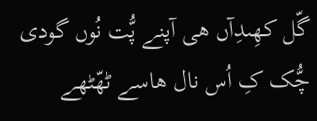گّل کهِںدِآں هی آپنے پُّت نُوں گودی چُّک کِ اُس نال هاسے ٹھّٹھے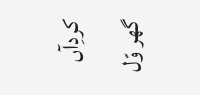کردِآں گھر وّل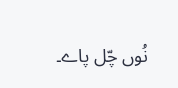نُوں چّل پاے۔